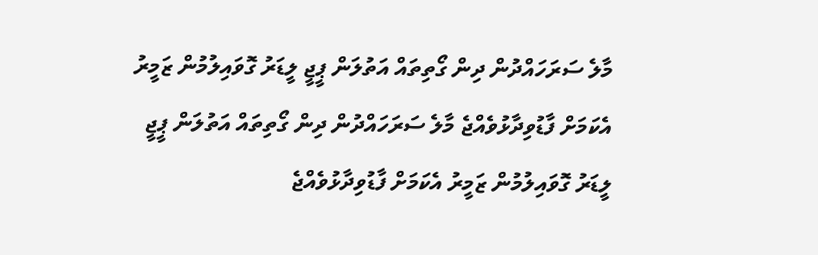މާލެ ސަރަހައްދުން ދިން ގޯތިތައް އަތުލަން ޕީޖީ ލީޑަރު ގޮވައިލުމުން ޒަމީރު އެކަމަށް ފާޑުވިދާޅުވެއްޖެ މާލެ ސަރަހައްދުން ދިން ގޯތިތައް އަތުލަން ޕީޖީ ލީޑަރު ގޮވައިލުމުން ޒަމީރު އެކަމަށް ފާޑުވިދާޅުވެއްޖެ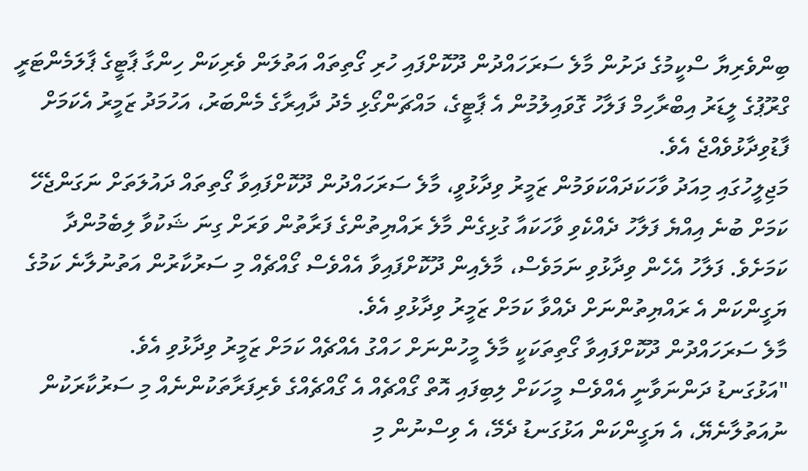ބިންވެރިޔާ ސްކީމުގެ ދަށުން މާލެ ސަރަހައްދުން ދޫކޮށްފައި ހުރި ގޯތިތައް އަތުލަން ވެރިކަން ހިންގާ ޕާޓީގެ ޕާލަމެންޓަރީ ގްރޫޕުގެ ލީޑަރު އިބްރާހިމް ފަލާހު ގޮވައިލުމުން އެ ޕާޓީގެ، މައްޗަންގޯޅި މެދު ދާއިރާގެ މެންބަރު، އަހުމަދު ޒަމީރު އެކަމަށް ފާޑުވިދާޅުވެއްޖެ އެވެ.
މަޖިލީހުގައި މިއަދު ވާހަކަދައްކަވަމުން ޒަމީރު ވިދާޅުވީ، މާލެ ސަރަހައްދުން ދޫކޮށްފައިވާ ގޯތިތައް ދައުލަތަށް ނަގަންޖެހޭ ކަމަށް ބުނެ އިއްޔެ ފަލާހު ދެއްކެވި ވާހަކައާ ގުޅިގެން މާލެ ރައްޔިތުންގެ ފަރާތުން ވަރަށް ގިނަ ޝަކުވާ ލިބެމުންދާ ކަމަށެވެ. ފަލާހު އެހެން ވިދާޅުވި ނަމަވެސް، މާލެއިން ދޫކޮށްފައިވާ އެއްވެސް ގޯއްޗެއް މި ސަރުކާރުން އަތުނުލާނެ ކަމުގެ ޔަގީންކަން އެ ރައްޔިތުންނަށް ދެއްވާ ކަމަށް ޒަމީރު ވިދާޅުވި އެވެ.
މާލެ ސަރަހައްދުން ދޫކޮށްފައިވާ ގޯތިތަކަކީ މާލެ މީހުންނަށް ހައްގު އެއްޗެއް ކަމަށް ޒަމީރު ވިދާޅުވި އެވެ.
"އަޅުގަނޑު ދަންނަވާނީ އެއްވެސް މީހަކަށް ލިބިފައި އޮތް ގޯއްޗެއް އެ ގޯއްޗެއްގެ ވެރިފަރާތަކުންނެއް މި ސަރުކާރަކުން ނުއަތުލާނެޔޭ، އެ ޔަގީންކަން އަޅުގަނޑު ދެމޭ، އެ ވިސްނުން މި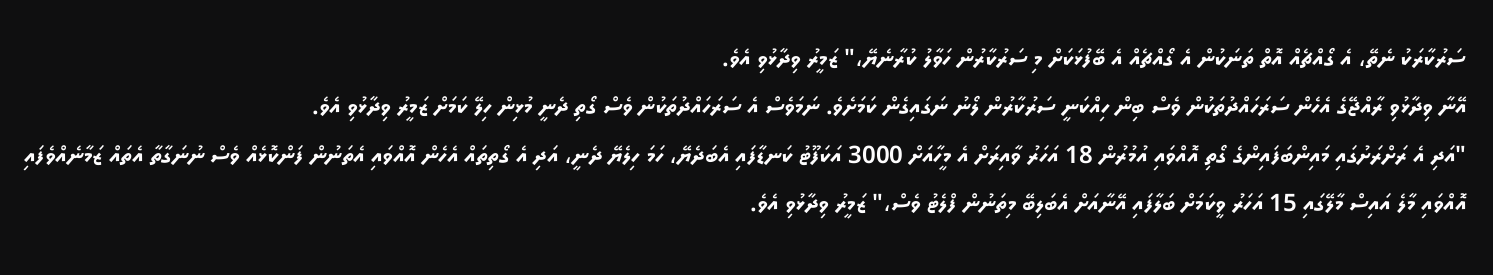ސަރުކާރަކު ނެތޭ، އެ ގޯއްޗެއް އޮތް ތަނަކުން އެ ގޯއްޗެއް އެ ބޭފުޅަކަށް މި ސަރުކާރުން ހަވާލު ކުރާނެޔޭ،" ޒަމީރު ވިދާޅުވި އެވެ.
އޭނާ ވިދާޅުވި ރާއްޖޭގެ އެހެން ސަރަހައްދުތަކުން ވެސް ބިން ހިއްކަނީ ސަރުކާރުން ލޯނު ނަގައިގެން ކަމަށެވެ. ނަމަވެސް އެ ސަރަހައްދުތަކުން ވެސް ގޯތި ދެނީ މުޅިން ހިލޭ ކަމަށް ޒަމީރު ވިދާޅުވި އެވެ.
"އަދި އެ ރަށްރަށުގައި މައިންބަފައިންގެ ގޯތި އޮއްވައި އުމުރުން 18 އަހަރު ވާއިރަށް އެ މީހާއަށް 3000 އަކަފޫޓު ކަނޑާފައި އެބަދެޔޭ، ހަމަ ހިލެޔޭ ދެނީ، އަދި އެ ގޯތިތައް އެހެން އޮއްވައި އެތަނުން ފަންކޮޅެއް ވެސް ނުނަގާތާ އެތައް ޒަމާނެއްވެފައި އޮއްވައި މާލެ އައިސް މާލޭގައި 15 އަހަރު ވީކަމަށް ބަލާފައި އޭނާއަށް އެބަލިބޭ މިތަނުން ފްލެޓު ވެސް،" ޒަމީރު ވިދާޅުވި އެވެ.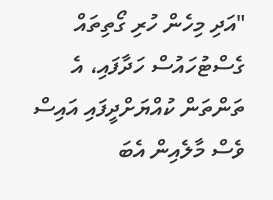"އަދި މިހެން ހުރި ގޯތިތައް ގެސްޓުހައުސް ހަދާފައި، އެ ތަންތަން ކުއްޔަށްދީފައި އައިސް ވެސް މާލެއިން އެބަ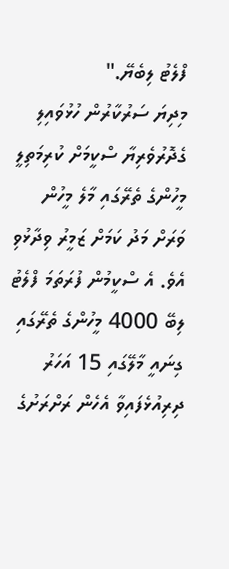ފްލެޓު ލިބެޔޭ."
މިދިޔަ ސަރުކާރުން ހުޅުވައިލި ގެދޮރުވެރިޔާ ސްކީމަށް ކުރިމަތިލީ މީހުންގެ ތެރޭގައި މާލެ މީހުން ވަރަށް މަދު ކަމަށް ޒަމީރު ވިދާޅުވި އެވެ. އެ ސްކީމުން ފުރަތަމަ ފްލެޓު ލިބޭ 4000 މީހުންގެ ތެރޭގައި ގިނައީ މާލޭގައި 15 އަހަރު ދިރިއުޅެފައިވާ އެހެން ރަށްރަށުގެ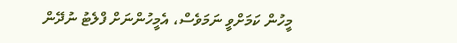މީހުން ކަމަށްވީ ނަމަވެސް، އެމީހުންނަށް ފްލެޓު ނުދޭން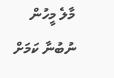މާލެ މީހުން ނުބުނާ ކަމަށް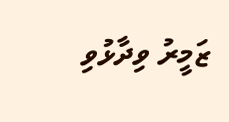ޒަމީރު ވިދާޅުވި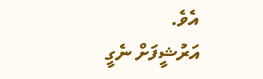އެވެ.
އަރުޝީފަށް ނެގީ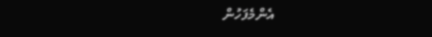އެންމެފަހުން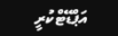އަޕްޑޭޓްކުރީ